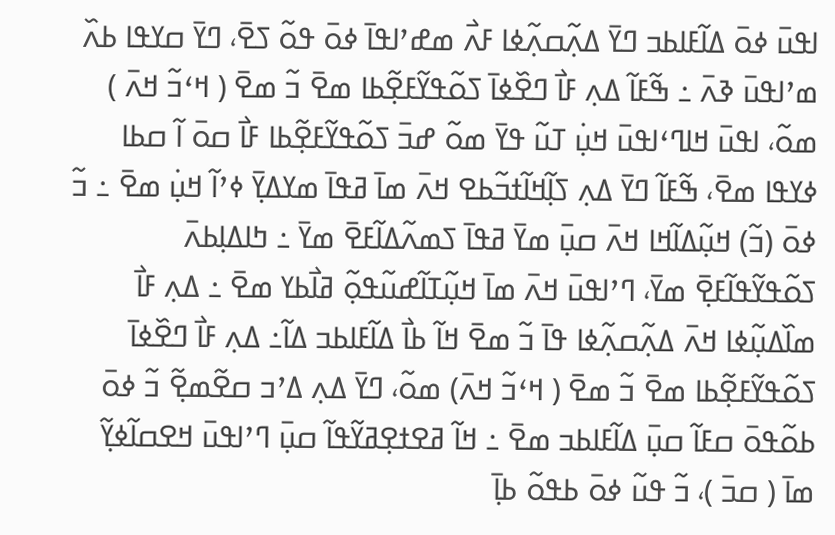ߊߟߎ߫ ߦߋ߫ ߡߊ߬ߓߊߕߏ ߣߌ߫ ߡߍ߲߬ߛߍ߲߬ߦߊ ߓߍ߯ ߘߝߴߊߟߊ߫ ߦߋ߫ ߟߋ߬ ߖߐ߫، ߣߌ߫ ߛߌߟߊ ߕߍ߰ ߘߴߊߟߎ߫ ߢߍ߫ ߸ ߒ߬ߓߊ߬ ߡߍ߲ ߓߊ߯ ߣߐ߰ߦߊ߫ ߖߋ߬ߟߌ߬ߓߐ߲߬ߕߊ ߘߐ߫ ߏ߬ ߘߐ߫ ( ߞߵߏ߬ ߞߍ߫ ) ߘߋ߬، ߊߟߎ߫ ߞߊߣߵߊߟߎ߫ ߞߎ߲߭ ߠߎ߬ ߟߌ߫ ߘߋ߬ ߝߏ߫ ߖߋ߬ߟߌ߬ߓߐ߲߬ߕߊ ߓߊ߯ ߛߋ߫ ߊ߬ ߛߕߊ ߦߌߟߊ ߘߐ߫، ߒ߬ߓߊ߬ ߣߌ߫ ߡߍ߲ ߖߊ߲߬ߞߊ߬ߙߏ߬ߕߐ ߞߍ߫ ߘߊ߫ ߥߟߊ߫ ߘߌߡߌ߲߫ ߦߴߊ߬ ߞߎ߲߭ ߘߐ߫ ߸ ߏ߬ ߦߋ߫ (ߏ߬) ߞߎ߲߬ߡߊ߬ߞߊ ߞߍ߫ ߛߎ߲߫ ߘߌ߫ ߥߟߊ߫ ߖߘߍ߬ߡߊ߬ߓߐ߫ ߘߌ߫ ߸ ߤߊߡߊ߲ߕߍ߫ ߖߋ߬ߟߌ߬ߟߊ߬ߓߐ߲߫ ߘߌ߫، ߣߴߊߟߎ߫ ߞߍ߫ ߘߊ߫ ߞߎ߲߬ߠߊ߬ߝߎ߬ߟߋ߲߬ ߥߊ߯ߕߌ ߘߐ߫ ߸ ߡߍ߲ ߓߊ߯ ߘߊ߰ߡߎ߲߬ߦߊ ߞߍ߫ ߡߍ߲߬ߛߍ߲߬ߦߊ ߟߊ߫ ߏ߬ ߘߐ߫ ߞߊ߬ ߕߊ߯ ߡߊ߬ߓߊߕߏ ߡߊ߬߸ ߡߍ߲ ߓߊ߯ ߣߐ߰ߦߊ߫ ߖߋ߬ߟߌ߬ߓߐ߲߬ߕߊ ߘߐ߫ ߏ߬ ߘߐ߫ ( ߞߵߏ߬ ߞߍ߫) ߘߋ߬، ߣߌ߫ ߡߍ߲ ߡߴߏ ߛߐ߬ߘߐ߲߬ ߏ߬ ߦߋ߫ ߕߋ߬ߟߋ߫ ߛߓߊ߬ ߛߎ߲߫ ߡߊ߬ߓߊߕߏ ߘߐ߫ ߸ ߞߊ߬ ߥߐߙߐ߲ߥߌ߬ߟߊ߬ ߛߎ߲߫ ߣߴߊߟߎ߫ ߞߐߛߊ߬ߦߌ߲߬ ߘߊ߫ ( ߛߏ߫ )، ߏ߬ ߟߎ߬ ߦߋ߫ ߕߟߋ߬ ߕߊ߲߫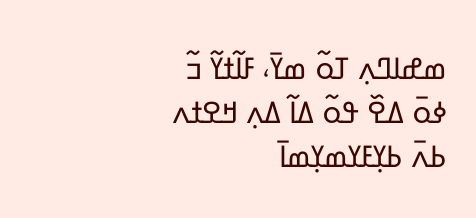ߘߝߊߣߍ߲ ߠߋ߬ ߘߌ߫، ߓߊ߬ߙߌ߬ ߏ߬ ߦߋ߫ ߡߐ߰ ߟߋ߬ ߡߊ߬ ߡߍ߲ ߞߐߙߍ ߕߍ߫ ߕߌ߲ߓߌߘߌ߲ߘߊ߫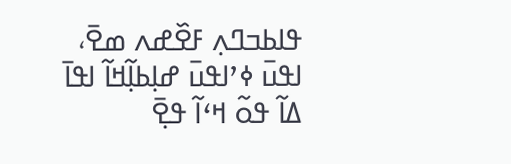ߟߊߕߏߣߍ߲ ߓߐ߰ߝߍ ߘߐ߫، ߊߟߎ߫ ߦߴߊߟߎ߫ ߝߊ߲ߕߊ߲߬ߞߊ߬ ߊߟߊ߫ ߡߊ߬ ߟߋ߬ ߞߵߊ߬ ߟߐ߲߫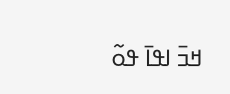ߞߏ߫ ߊߟߊ߫ ߟߋ߬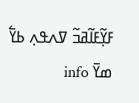ߓߌ߲߬ߓߊ߬ߥߏ߬ ߜߍߟߍ߲ ߕߌ߱ ߘߌ߫ info